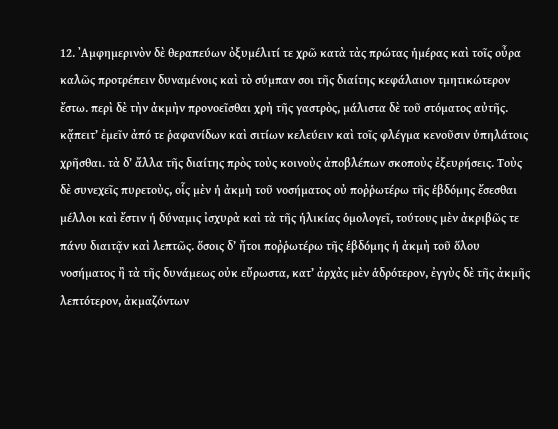12. ᾿Αµφηµερινὸν δὲ θεραπεύων ὀξυµέλιτί τε χρῶ κατὰ τὰς πρώτας ἡµέρας καὶ τοῖς οὖρα καλῶς προτρέπειν δυναµένοις καὶ τὸ σύµπαν σοι τῆς διαίτης κεφάλαιον τµητικώτερον ἔστω. περὶ δὲ τὴν ἀκµὴν προνοεῖσθαι χρὴ τῆς γαστρὸς, µάλιστα δὲ τοῦ στόµατος αὐτῆς. κᾄπειτ’ ἐµεῖν ἀπό τε ῥαφανίδων καὶ σιτίων κελεύειν καὶ τοῖς φλέγµα κενοῦσιν ὑπηλάτοις χρῆσθαι. τὰ δ’ ἄλλα τῆς διαίτης πρὸς τοὺς κοινοὺς ἀποβλέπων σκοποὺς ἐξευρήσεις. Τοὺς δὲ συνεχεῖς πυρετοὺς, οἷς µὲν ἡ ἀκµὴ τοῦ νοσήµατος οὐ ποῤῥωτέρω τῆς ἑβδόµης ἔσεσθαι µέλλοι καὶ ἔστιν ἡ δύναµις ἰσχυρὰ καὶ τὰ τῆς ἡλικίας ὁµολογεῖ, τούτους µὲν ἀκριβῶς τε πάνυ διαιτᾷν καὶ λεπτῶς. ὅσοις δ’ ἤτοι ποῤῥωτέρω τῆς ἑβδόµης ἡ ἀκµὴ τοῦ ὅλου νοσήµατος ἢ τὰ τῆς δυνάµεως οὐκ εὔρωστα, κατ’ ἀρχὰς µὲν ἁδρότερον, ἐγγὺς δὲ τῆς ἀκµῆς λεπτότερον, ἀκµαζόντων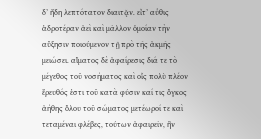δ’ ἤδη λεπτότατον διαιτᾷν. εἶτ’ αὖθις ἁδροτέραν ἀεὶ καὶ µᾶλλον ὁµοίαν τὴν αὔξησιν ποιούµενον τῇ πρὸ τῆς ἀκµῆς µειώσει. αἵµατος δὲ ἀφαίρεσις διά τε τὸ µέγεθος τοῦ νοσήµατος καὶ οἷς πολὺ πλέον ἔρευθός ἐστι τοῦ κατὰ φύσιν καί τις ὄγκος ἀήθης ὅλου τοῦ σώµατος µετέωροί τε καὶ τεταµέναι φλέβες, τούτων ἀφαιρεῖν, ἢν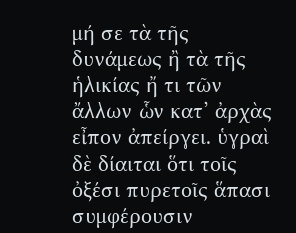µή σε τὰ τῆς δυνάµεως ἢ τὰ τῆς ἡλικίας ἤ τι τῶν ἄλλων ὧν κατ’ ἀρχὰς εἶπον ἀπείργει. ὑγραὶ δὲ δίαιται ὅτι τοῖς ὀξέσι πυρετοῖς ἅπασι συµφέρουσιν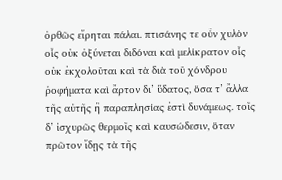ὀρθῶς εἴρηται πάλαι. πτισάνης τε οὖν χυλὸν οἷς οὐκ ὀξύνεται διδόναι καὶ µελίκρατον οἷς οὐκ ἐκχολοῦται καὶ τὰ διὰ τοῦ χόνδρου ῥοφήµατα καὶ ἄρτον δι’ ὕδατος, ὅσα τ’ ἄλλα τῆς αὐτῆς ἢ παραπλησίας ἐστὶ δυνάµεως. τοῖς δ’ ἰσχυρῶς θερµοῖς καὶ καυσώδεσιν, ὅταν πρῶτον ἴδῃς τὰ τῆς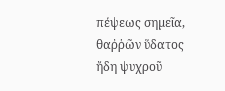πέψεως σηµεῖα, θαῤῥῶν ὕδατος ἤδη ψυχροῦ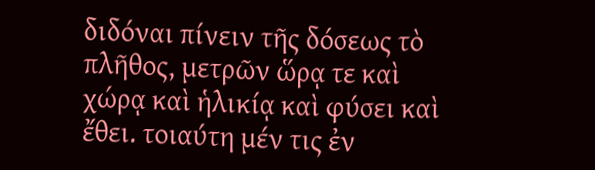διδόναι πίνειν τῆς δόσεως τὸ πλῆθος, µετρῶν ὥρᾳ τε καὶ χώρᾳ καὶ ἡλικίᾳ καὶ φύσει καὶ ἔθει. τοιαύτη µέν τις ἐν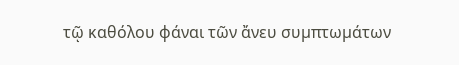τῷ καθόλου φάναι τῶν ἄνευ συµπτωµάτων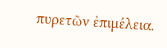πυρετῶν ἐπιµέλεια.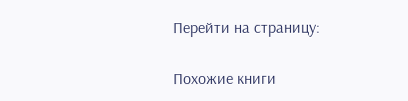Перейти на страницу:

Похожие книги